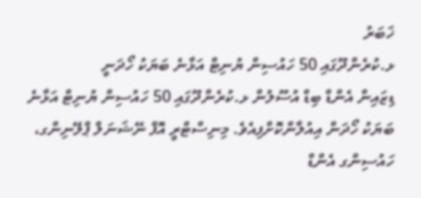ޚަބަރު
ޅ.ކުރެންދޫގައި 50 ހައުސިން ޔުނިޓް އަޅާނެ ބަޔަކު ހޯދަނީ
ޑިޒައިން އެންޑް ބިޑް އުސޫލުން ޅ.ކުރެންދޫގައި 50 ހައުސިން ޔުނިޓް އަޅާނެ ބަޔަކު ހޯދަން އިއުލާންކޮށްފިއެވެ. މިނިސްޓްރީ އޮފް ނޭޝަނަލް ޕްލޭނިންގ، ހައުސިންގ އެންޑް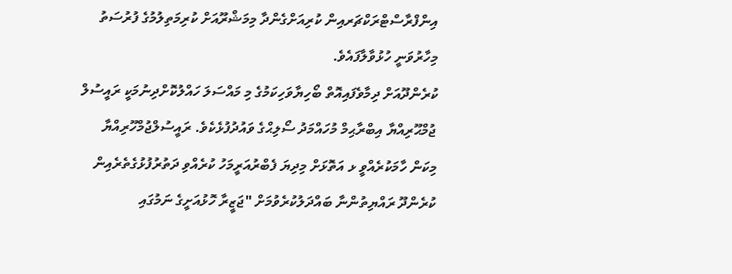އިންފްރާސްޓްރަކްޗަރއިން ކުރިއަށްގެންދާ މިމަޝްރޫއަށް ކުރިމަތިލުމުގެ ފުރުސަތު މިހާރުވަނީ ހުޅުވާލާފައެވެ.
ކުރެންދޫއަށް ދިމާވެފައިއޮތް ބޯހިޔާވަހިކަމުގެ މި މައްސަލަ ހައްލުކޮށްދިނުމަކީ ރައީސުލް ޖުމްޙޫރިއްޔާ އިބްރާޙިމް މުހައްމަދު ސޯލިޙްގެ ވައުދުފުޅެކެވެ. ރައީސުލްޖުމްހޫރިއްޔާ މިކަން ހާމަކުރެއްވީ ޅ އަތޮޅަށް މިދިޔަ ފެބްރުއަރީމަހު ކުރެއްވި ދަތުރުފުޅުގެތެރެއިން ކުރެންދޫ ރައްޔިތުންނާ ބައްދަލުކުރެވުމަށް "ޖަޒީރާ ހޮޅުއަށީގެ ނަމުގައި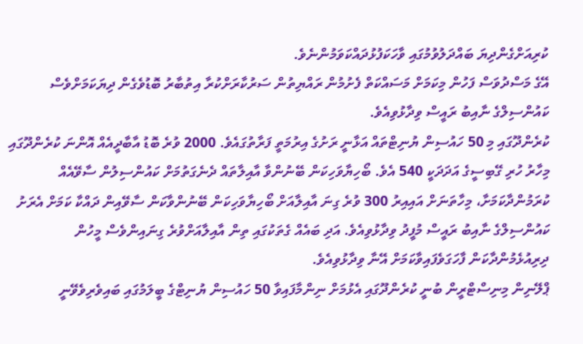ކުރިއަށްގެންދިޔަ ބައްދަލުވުމުގައި ވާހަކަފުޅުދައްކަވަމުންނެވެ.
އޭގެ މަސްދުވަސް ފަހުން މިކަމަށް މަސައްކަތް ފެށުމުން ރައްޔިތުން ސަރުކާރަށްކުރާ އިތުބާރު ބޮޑުވެގެން ދިޔަކަމަށްވެސް ކައުންސިލްގެ ނާއިބު ރައީސް ވިދާޅުވިއެވެ.
ކުރެންދޫގައި މި 50 ހައުސިން ޔުނިޓްތައް އަޅާނީ ރަށުގެ އިރުމަތީ ފަރާތުގައެވެ. 2000 ވުރެ ބޮޑު އާބާދީއެއް އޮންނަ ކުރެންދޫގައި މިހާރު ހުރި ގޭބިސީގެ އަދަދަކީ 540 އެވެ. ބޯހިޔާވަހިކަން ބޭނުންވާ އާއިލާތައް ދެނެގަތުމަށް ކައުންސިލުން ސާވޭއެއް ކުރަމުންދާކަމަށާ، މިހާތަނަށް އައިއިރު 300 ވުރެ ގިނަ އާއިލާއަށް ބޯހިޔާވަހިކަން ބޭނުންވާކަން ސާވޭއިން ދައްކާ ކަމަށް އެރަށު ކައުންސިލްގެ ނާއިބު ރައީސް މުފީދު ވިދާޅުވިއެވެ. އަދި ބައެއް ގެތަކުގައި ތިން އާއިލާއަށްވުރެ ގިނައިންވެސް މީހުން ދިރިއުޅެމުންދާކަން ފާހަގަވެފައިވާކަމަށް އޭނާ ވިދާޅުވިއެވެ.
ޕްލޭނިން މިނިސްޓްރީން ބުނީ ކުރެންދޫގައި އެޅުމަށް ނިންމާފައިވާ 50 ހައުސިން ޔުނިޓްގެ ބީލަމުގައި ބައިވެރިވެވޭނީ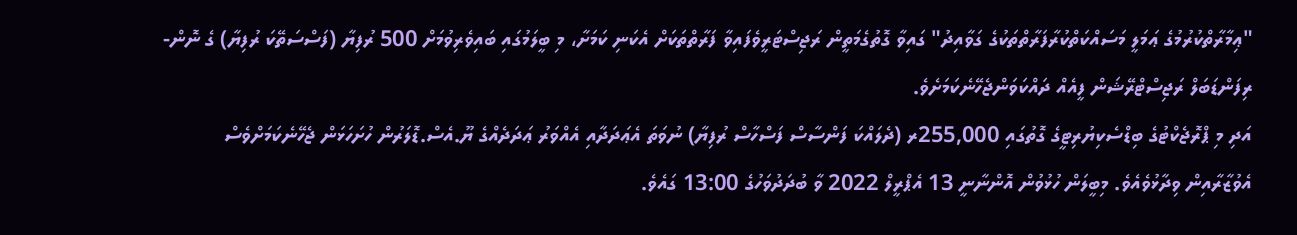"ޢިމާރާތްކުރުމުގެ ޢަމަލީ މަސައްކަތްކުރާފަރާތްތަކުގެ ގަވާއިދު" ގައިވާ ގޮތުގެމަތީން ރަޖިސްޓަރީވެފައިވާ ފަރާތްތަކަށް އެކަނި ކަމަށާ، މި ބީލަމުގައި ބައިވެރިވުމަށް 500 ރުފިޔާ (ފަސްސަތޭކަ ރުފިޔާ) ގެ ނޮން-ރިފަންޑަބަލް ރަޖިސްޓްރޭޝަން ފީއެއް ދައްކަވަންޖެހޭނެކަމަށެވެ.
އަދި މި ޕްރޮޖެކްޓުގެ ބިޑްސެކިޔުރިޓީގެ ގޮތުގައި 255,000ރ (ދެލައްކަ ފަންސާސް ފަސްހާސް ރުފިޔާ) ނުވަތަ އެޢަދަދާއި އެއްވަރު ޢަދަދެއްގެ ޔޫ.އެސް.ޑޮލަރުން ހުށަހަޅަން ޖެހޭނެކަމަށްވެސް އެވުޒާރާއިން ވިދާޅުވެއެވެ. މިބީލަން ހުޅުވުން އޮންނާނީ 13 އެޕްރީލް 2022 ވާ ބުދަދުވަހުގެ 13:00 ގައެވެ.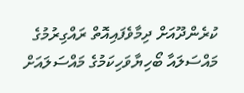ކުރެންދޫއަށް ދިމާވެފައިއޮތް ރައްގިރުމުގެ މައްސަލައާ ބޯހިޔާވަހިކަމުގެ މައްސަލައަށް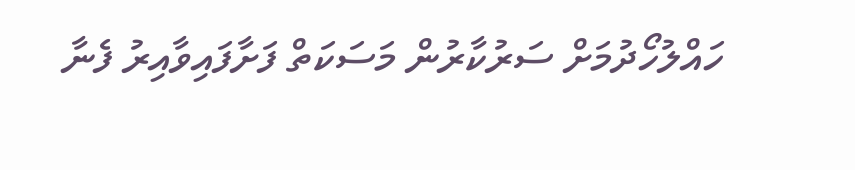ހައްލުހޯދުމަށް ސަރުކާރުން މަސަކަތް ފަށާފައިވާއިރު ފެނާ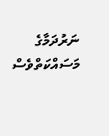ނަރުދަމާގެ މަސައްކަތްވެސް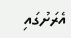އެރަށުގައި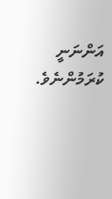އަންނަނީ ކުރަމުންނެވެ.